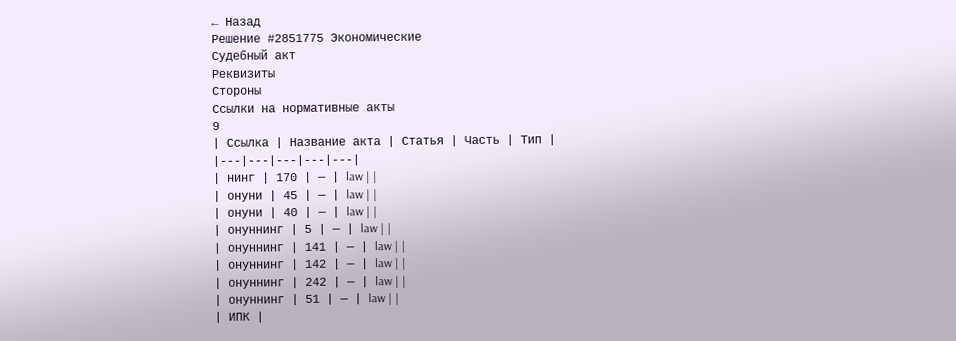← Назад
Решение #2851775 Экономические
Судебный акт
Реквизиты
Стороны
Ссылки на нормативные акты
9
| Ссылка | Название акта | Статья | Часть | Тип |
|---|---|---|---|---|
| нинг | 170 | — | law | |
| онуни | 45 | — | law | |
| онуни | 40 | — | law | |
| онуннинг | 5 | — | law | |
| онуннинг | 141 | — | law | |
| онуннинг | 142 | — | law | |
| онуннинг | 242 | — | law | |
| онуннинг | 51 | — | law | |
| ИПК |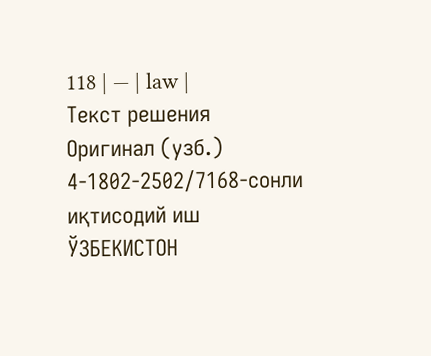118 | — | law |
Текст решения
Оригинал (узб.)
4-1802-2502/7168-сонли иқтисодий иш
ЎЗБЕКИСТОН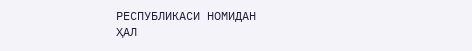РЕСПУБЛИКАСИ НОМИДАН
ҲАЛ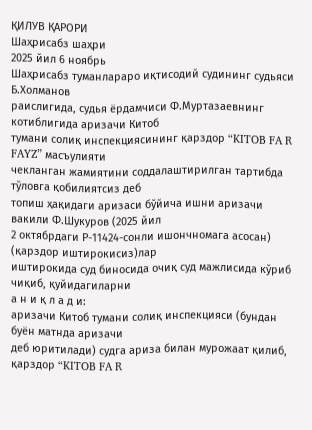ҚИЛУВ ҚАРОРИ
Шаҳрисабз шаҳри
2025 йил 6 ноябрь
Шаҳрисабз туманлараро иқтисодий судининг судьяси Б.Холманов
раислигида, судья ёрдамчиси Ф.Муртазаевнинг котиблигида аризачи Китоб
тумани солиқ инспекциясининг қарздор “KITOB FA R FAYZ” масъулияти
чекланган жамиятини соддалаштирилган тартибда тўловга қобилиятсиз деб
топиш ҳақидаги аризаси бўйича ишни аризачи вакили Ф.Шукуров (2025 йил
2 октябрдаги Р-11424-сонли ишончномага асосан) (қарздор иштирокисиз)лар
иштирокида суд биносида очиқ суд мажлисида кўриб чиқиб, қуйидагиларни
а н и қ л а д и:
аризачи Китоб тумани солиқ инспекцияси (бундан буён матнда аризачи
деб юритилади) судга ариза билан мурожаат қилиб, қарздор “KITOB FA R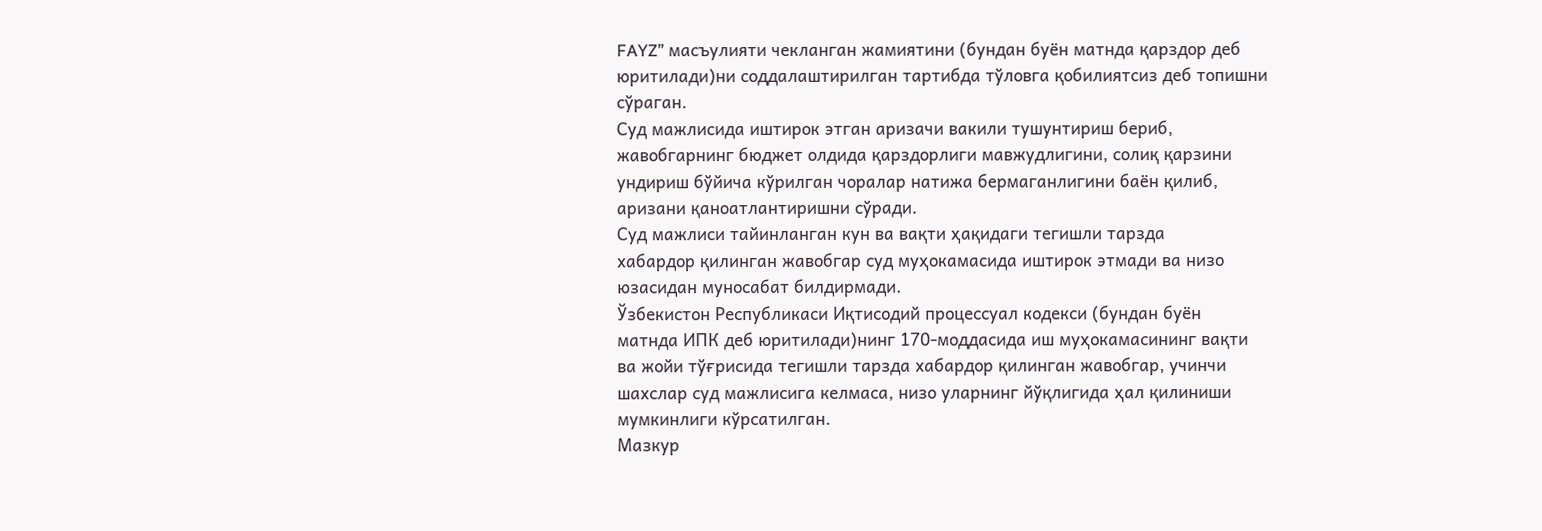FAYZ” масъулияти чекланган жамиятини (бундан буён матнда қарздор деб
юритилади)ни соддалаштирилган тартибда тўловга қобилиятсиз деб топишни
сўраган.
Суд мажлисида иштирок этган аризачи вакили тушунтириш бериб,
жавобгарнинг бюджет олдида қарздорлиги мавжудлигини, солиқ қарзини
ундириш бўйича кўрилган чоралар натижа бермаганлигини баён қилиб,
аризани қаноатлантиришни сўради.
Суд мажлиси тайинланган кун ва вақти ҳақидаги тегишли тарзда
хабардор қилинган жавобгар суд муҳокамасида иштирок этмади ва низо
юзасидан муносабат билдирмади.
Ўзбекистон Республикаси Иқтисодий процессуал кодекси (бундан буён
матнда ИПК деб юритилади)нинг 170-моддасида иш муҳокамасининг вақти
ва жойи тўғрисида тегишли тарзда хабардор қилинган жавобгар, учинчи
шахслар суд мажлисига келмаса, низо уларнинг йўқлигида ҳал қилиниши
мумкинлиги кўрсатилган.
Мазкур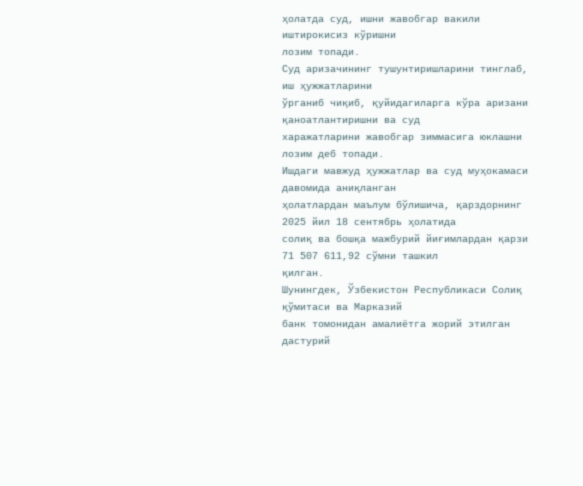ҳолатда суд, ишни жавобгар вакили иштирокисиз кўришни
лозим топади.
Суд аризачининг тушунтиришларини тинглаб, иш ҳужжатларини
ўрганиб чиқиб, қуйидагиларга кўра аризани қаноатлантиришни ва суд
харажатларини жавобгар зиммасига юклашни лозим деб топади.
Ишдаги мавжуд ҳужжатлар ва суд муҳокамаси давомида аниқланган
ҳолатлардан маълум бўлишича, қарздорнинг 2025 йил 18 сентябрь ҳолатида
солиқ ва бошқа мажбурий йиғимлардан қарзи 71 507 611,92 сўмни ташкил
қилган.
Шунингдек, Ўзбекистон Республикаси Солиқ қўмитаси ва Марказий
банк томонидан амалиётга жорий этилган дастурий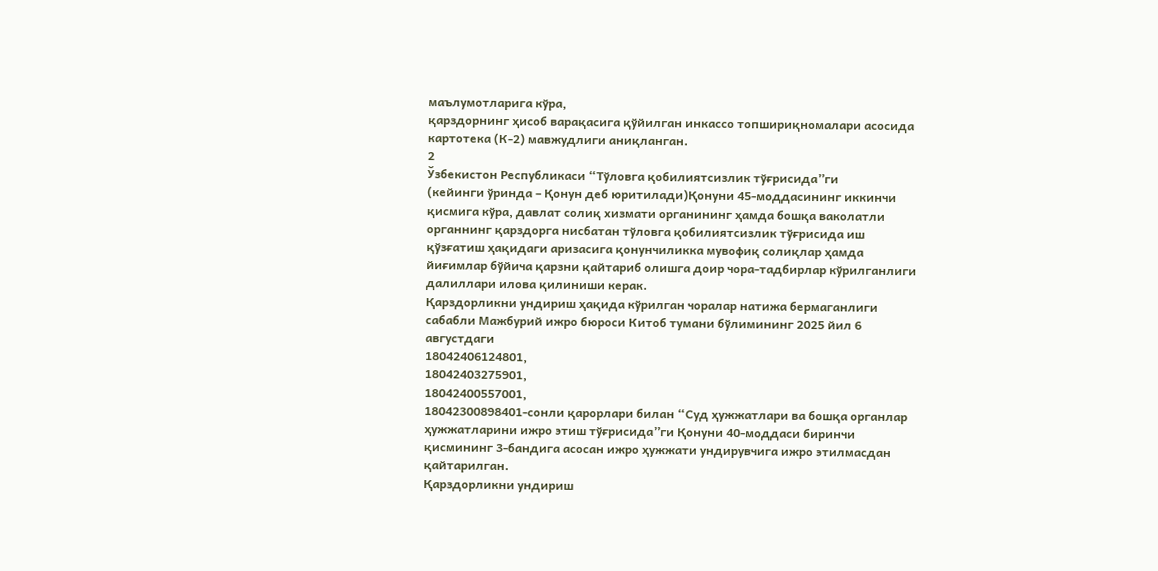маълумотларига кўра,
қарздорнинг ҳисоб варақасига қўйилган инкассо топшириқномалари асосида
картотека (К-2) мавжудлиги аниқланган.
2
Ўзбекистон Республикаси “Тўловга қобилиятсизлик тўғрисида”ги
(кейинги ўринда – Қонун деб юритилади)Қонуни 45-моддасининг иккинчи
қисмига кўра, давлат солиқ хизмати органининг ҳамда бошқа ваколатли
органнинг қарздорга нисбатан тўловга қобилиятсизлик тўғрисида иш
қўзғатиш ҳақидаги аризасига қонунчиликка мувофиқ солиқлар ҳамда
йиғимлар бўйича қарзни қайтариб олишга доир чора-тадбирлар кўрилганлиги
далиллари илова қилиниши керак.
Қарздорликни ундириш ҳақида кўрилган чоралар натижа бермаганлиги
сабабли Мажбурий ижро бюроси Китоб тумани бўлимининг 2025 йил 6
августдаги
18042406124801,
18042403275901,
18042400557001,
18042300898401-сонли қарорлари билан “Суд ҳужжатлари ва бошқа органлар
ҳужжатларини ижро этиш тўғрисида”ги Қонуни 40-моддаси биринчи
қисмининг 3-бандига асосан ижро ҳужжати ундирувчига ижро этилмасдан
қайтарилган.
Қарздорликни ундириш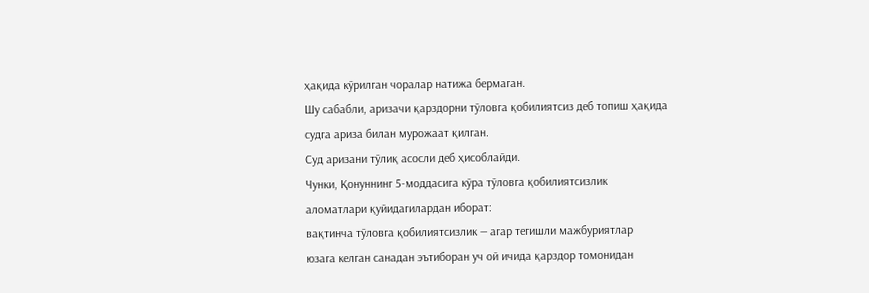ҳақида кўрилган чоралар натижа бермаган.
Шу сабабли, аризачи қарздорни тўловга қобилиятсиз деб топиш ҳақида
судга ариза билан мурожаат қилган.
Суд аризани тўлиқ асосли деб ҳисоблайди.
Чунки, Қонуннинг 5-моддасига кўра тўловга қобилиятсизлик
аломатлари қуйидагилардан иборат:
вақтинча тўловга қобилиятсизлик — агар тегишли мажбуриятлар
юзага келган санадан эътиборан уч ой ичида қарздор томонидан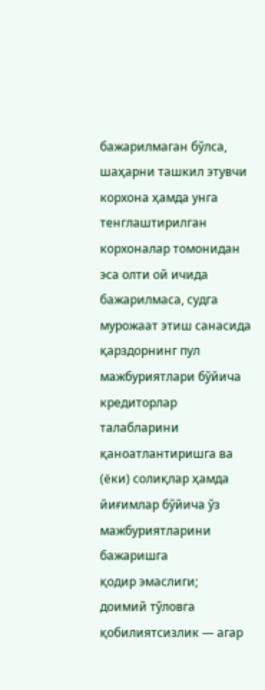бажарилмаган бўлса, шаҳарни ташкил этувчи корхона ҳамда унга
тенглаштирилган корхоналар томонидан эса олти ой ичида
бажарилмаса, судга мурожаат этиш санасида қарздорнинг пул
мажбуриятлари бўйича кредиторлар талабларини қаноатлантиришга ва
(ёки) солиқлар ҳамда йиғимлар бўйича ўз мажбуриятларини бажаришга
қодир эмаслиги;
доимий тўловга қобилиятсизлик — агар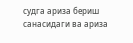судга ариза бериш
санасидаги ва ариза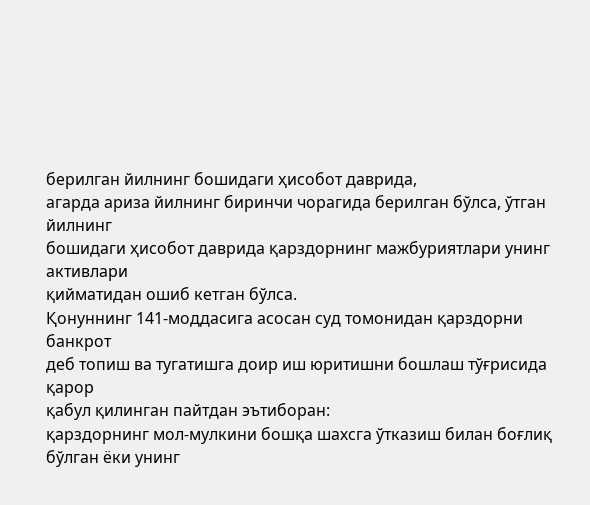берилган йилнинг бошидаги ҳисобот даврида,
агарда ариза йилнинг биринчи чорагида берилган бўлса, ўтган йилнинг
бошидаги ҳисобот даврида қарздорнинг мажбуриятлари унинг активлари
қийматидан ошиб кетган бўлса.
Қонуннинг 141-моддасига асосан суд томонидан қарздорни банкрот
деб топиш ва тугатишга доир иш юритишни бошлаш тўғрисида қарор
қабул қилинган пайтдан эътиборан:
қарздорнинг мол-мулкини бошқа шахсга ўтказиш билан боғлиқ
бўлган ёки унинг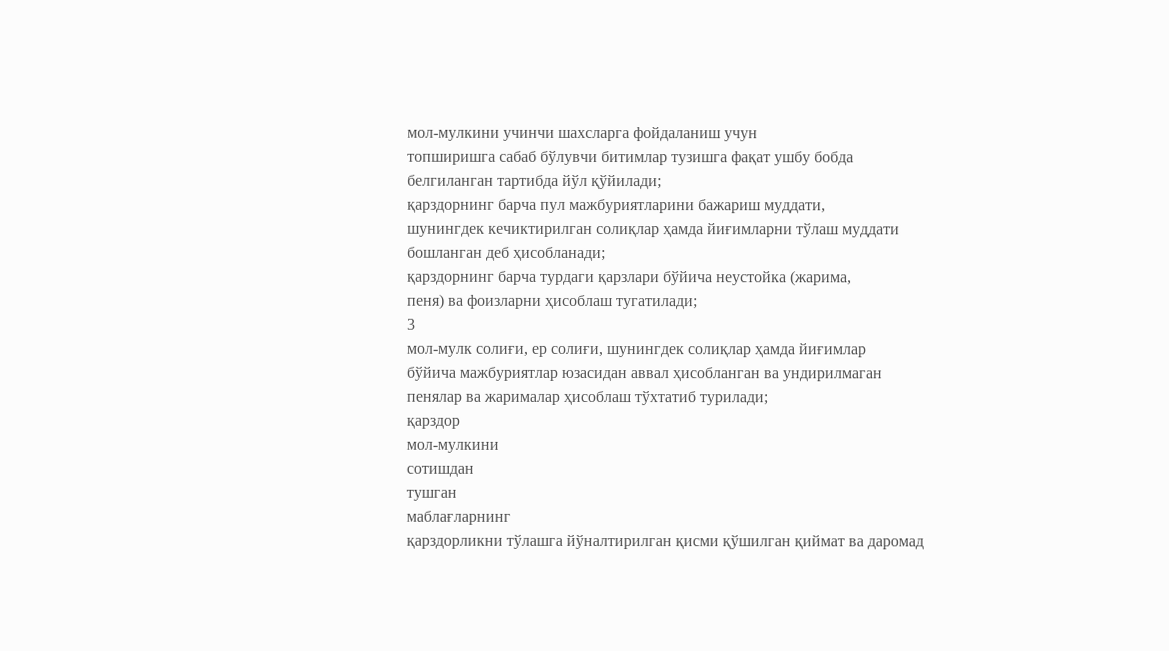мол-мулкини учинчи шахсларга фойдаланиш учун
топширишга сабаб бўлувчи битимлар тузишга фақат ушбу бобда
белгиланган тартибда йўл қўйилади;
қарздорнинг барча пул мажбуриятларини бажариш муддати,
шунингдек кечиктирилган солиқлар ҳамда йиғимларни тўлаш муддати
бошланган деб ҳисобланади;
қарздорнинг барча турдаги қарзлари бўйича неустойка (жарима,
пеня) ва фоизларни ҳисоблаш тугатилади;
3
мол-мулк солиғи, ер солиғи, шунингдек солиқлар ҳамда йиғимлар
бўйича мажбуриятлар юзасидан аввал ҳисобланган ва ундирилмаган
пенялар ва жарималар ҳисоблаш тўхтатиб турилади;
қарздор
мол-мулкини
сотишдан
тушган
маблағларнинг
қарздорликни тўлашга йўналтирилган қисми қўшилган қиймат ва даромад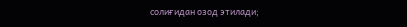солиғидан озод этилади;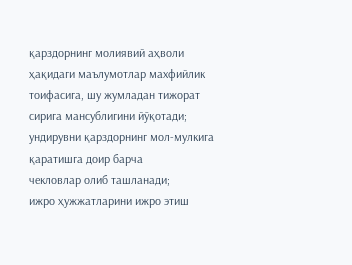қарздорнинг молиявий аҳволи ҳақидаги маълумотлар махфийлик
тоифасига, шу жумладан тижорат сирига мансублигини йўқотади;
ундирувни қарздорнинг мол-мулкига қаратишга доир барча
чекловлар олиб ташланади;
ижро ҳужжатларини ижро этиш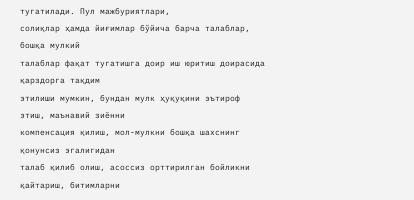тугатилади. Пул мажбуриятлари,
солиқлар ҳамда йиғимлар бўйича барча талаблар, бошқа мулкий
талаблар фақат тугатишга доир иш юритиш доирасида қарздорга тақдим
этилиши мумкин, бундан мулк ҳуқуқини эътироф этиш, маънавий зиённи
компенсация қилиш, мол-мулкни бошқа шахснинг қонунсиз эгалигидан
талаб қилиб олиш, асоссиз орттирилган бойликни қайтариш, битимларни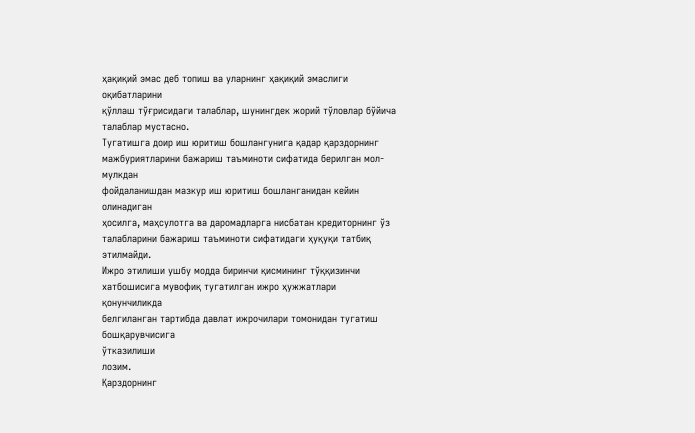ҳақиқий эмас деб топиш ва уларнинг ҳақиқий эмаслиги оқибатларини
қўллаш тўғрисидаги талаблар, шунингдек жорий тўловлар бўйича
талаблар мустасно.
Тугатишга доир иш юритиш бошлангунига қадар қарздорнинг
мажбуриятларини бажариш таъминоти сифатида берилган мол-мулкдан
фойдаланишдан мазкур иш юритиш бошланганидан кейин олинадиган
ҳосилга, маҳсулотга ва даромадларга нисбатан кредиторнинг ўз
талабларини бажариш таъминоти сифатидаги ҳуқуқи татбиқ этилмайди.
Ижро этилиши ушбу модда биринчи қисмининг тўққизинчи
хатбошисига мувофиқ тугатилган ижро ҳужжатлари қонунчиликда
белгиланган тартибда давлат ижрочилари томонидан тугатиш
бошқарувчисига
ўтказилиши
лозим.
Қарздорнинг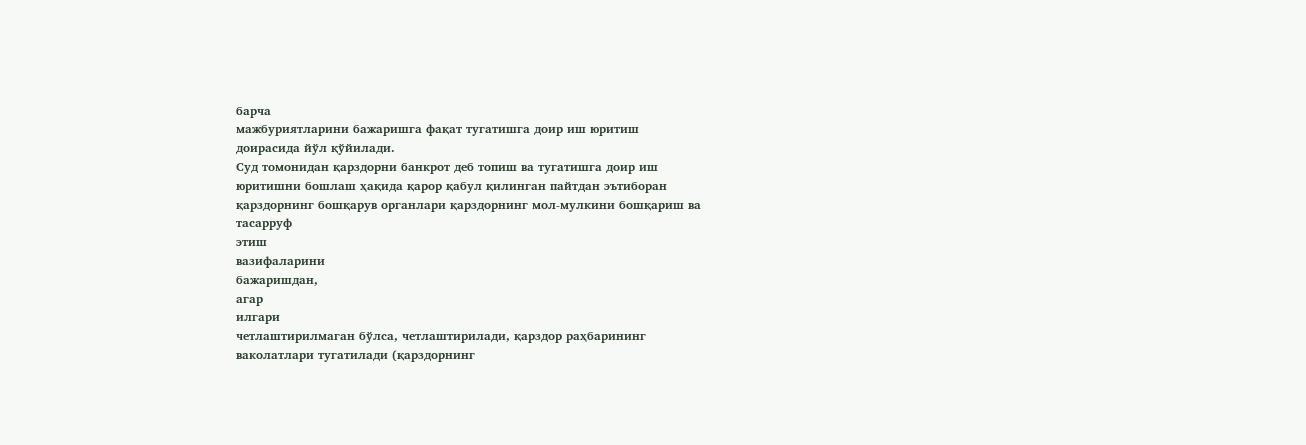барча
мажбуриятларини бажаришга фақат тугатишга доир иш юритиш
доирасида йўл қўйилади.
Суд томонидан қарздорни банкрот деб топиш ва тугатишга доир иш
юритишни бошлаш ҳақида қарор қабул қилинган пайтдан эътиборан
қарздорнинг бошқарув органлари қарздорнинг мол-мулкини бошқариш ва
тасарруф
этиш
вазифаларини
бажаришдан,
агар
илгари
четлаштирилмаган бўлса, четлаштирилади, қарздор раҳбарининг
ваколатлари тугатилади (қарздорнинг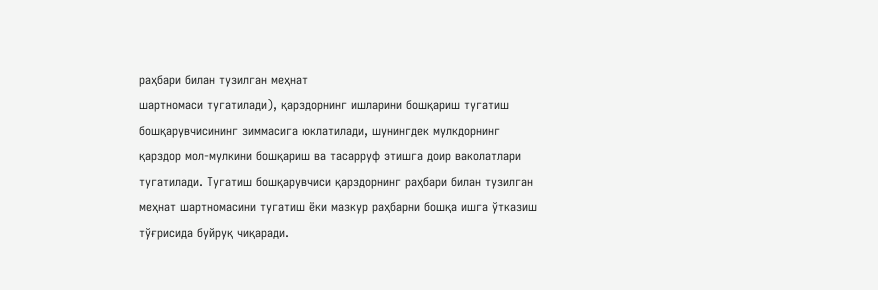раҳбари билан тузилган меҳнат
шартномаси тугатилади), қарздорнинг ишларини бошқариш тугатиш
бошқарувчисининг зиммасига юклатилади, шунингдек мулкдорнинг
қарздор мол-мулкини бошқариш ва тасарруф этишга доир ваколатлари
тугатилади. Тугатиш бошқарувчиси қарздорнинг раҳбари билан тузилган
меҳнат шартномасини тугатиш ёки мазкур раҳбарни бошқа ишга ўтказиш
тўғрисида буйруқ чиқаради.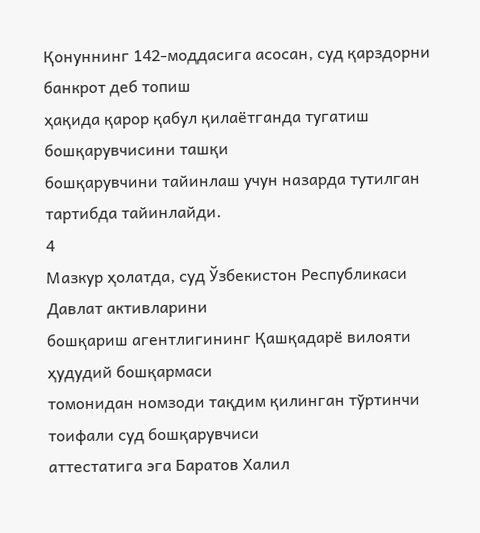Қонуннинг 142-моддасига асосан, суд қарздорни банкрот деб топиш
ҳақида қарор қабул қилаётганда тугатиш бошқарувчисини ташқи
бошқарувчини тайинлаш учун назарда тутилган тартибда тайинлайди.
4
Мазкур ҳолатда, суд Ўзбекистон Республикаси Давлат активларини
бошқариш агентлигининг Қашқадарё вилояти ҳудудий бошқармаси
томонидан номзоди тақдим қилинган тўртинчи тоифали суд бошқарувчиси
аттестатига эга Баратов Халил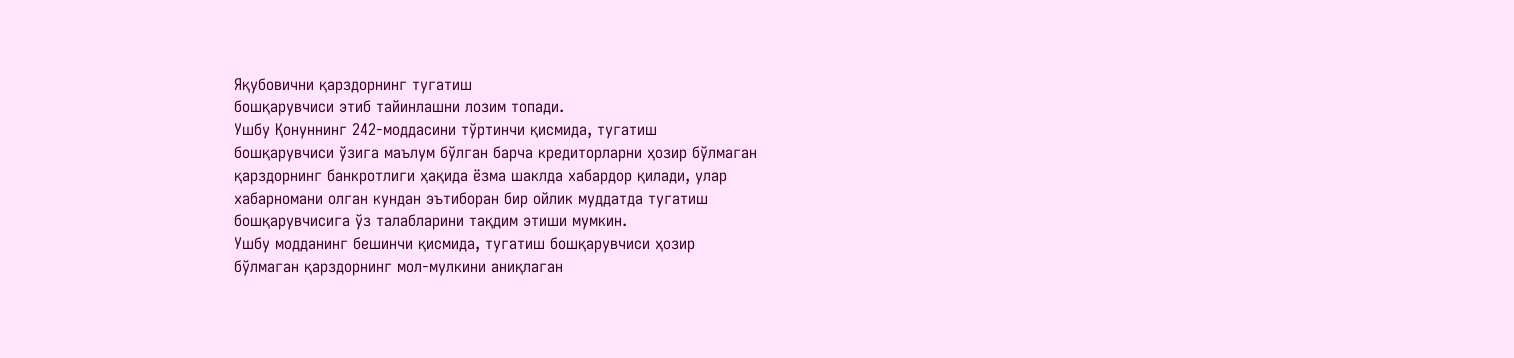Яқубовични қарздорнинг тугатиш
бошқарувчиси этиб тайинлашни лозим топади.
Ушбу Қонуннинг 242-моддасини тўртинчи қисмида, тугатиш
бошқарувчиси ўзига маълум бўлган барча кредиторларни ҳозир бўлмаган
қарздорнинг банкротлиги ҳақида ёзма шаклда хабардор қилади, улар
хабарномани олган кундан эътиборан бир ойлик муддатда тугатиш
бошқарувчисига ўз талабларини тақдим этиши мумкин.
Ушбу модданинг бешинчи қисмида, тугатиш бошқарувчиси ҳозир
бўлмаган қарздорнинг мол-мулкини аниқлаган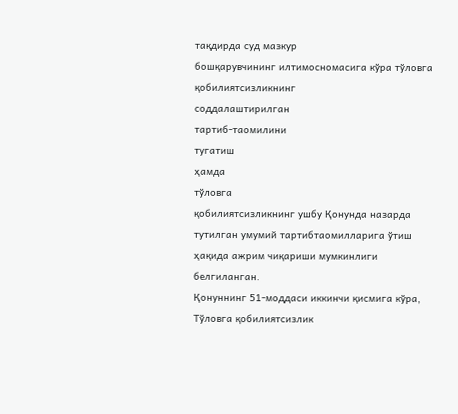тақдирда суд мазкур
бошқарувчининг илтимосномасига кўра тўловга қобилиятсизликнинг
соддалаштирилган
тартиб-таомилини
тугатиш
ҳамда
тўловга
қобилиятсизликнинг ушбу Қонунда назарда тутилган умумий тартибтаомилларига ўтиш ҳақида ажрим чиқариши мумкинлиги белгиланган.
Қонуннинг 51-моддаси иккинчи қисмига кўра, Тўловга қобилиятсизлик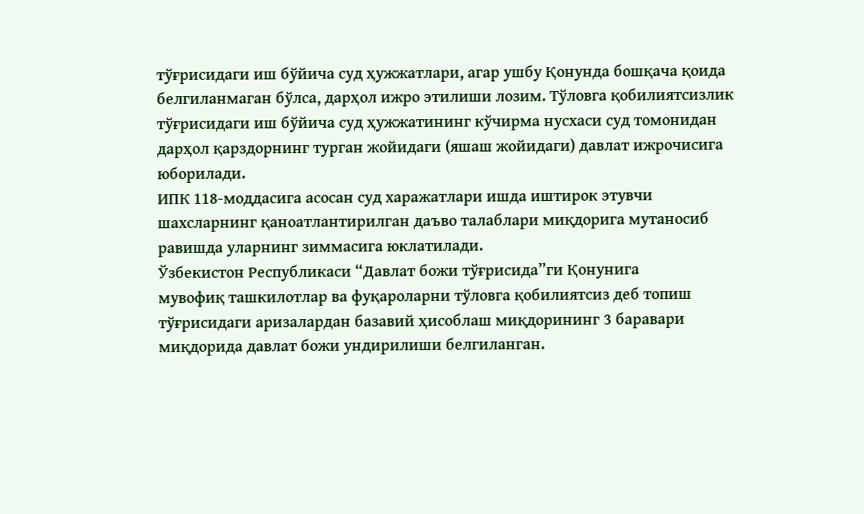тўғрисидаги иш бўйича суд ҳужжатлари, агар ушбу Қонунда бошқача қоида
белгиланмаган бўлса, дарҳол ижро этилиши лозим. Тўловга қобилиятсизлик
тўғрисидаги иш бўйича суд ҳужжатининг кўчирма нусхаси суд томонидан
дарҳол қарздорнинг турган жойидаги (яшаш жойидаги) давлат ижрочисига
юборилади.
ИПК 118-моддасига асосан суд харажатлари ишда иштирок этувчи
шахсларнинг қаноатлантирилган даъво талаблари миқдорига мутаносиб
равишда уларнинг зиммасига юклатилади.
Ўзбекистон Республикаси “Давлат божи тўғрисида”ги Қонунига
мувофиқ ташкилотлар ва фуқароларни тўловга қобилиятсиз деб топиш
тўғрисидаги аризалардан базавий ҳисоблаш миқдорининг 3 баравари
миқдорида давлат божи ундирилиши белгиланган.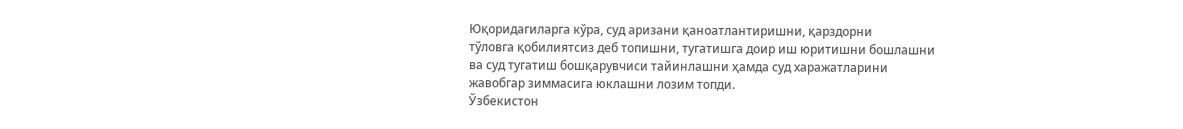Юқоридагиларга кўра, суд аризани қаноатлантиришни, қарздорни
тўловга қобилиятсиз деб топишни, тугатишга доир иш юритишни бошлашни
ва суд тугатиш бошқарувчиси тайинлашни ҳамда суд харажатларини
жавобгар зиммасига юклашни лозим топди.
Ўзбекистон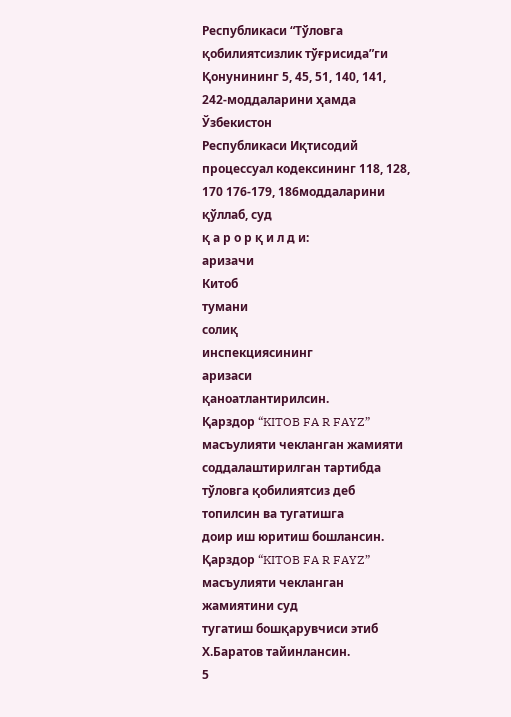Республикаси “Тўловга қобилиятсизлик тўғрисида”ги
Қонунининг 5, 45, 51, 140, 141, 242-моддаларини ҳамда Ўзбекистон
Республикаси Иқтисодий процессуал кодексининг 118, 128, 170 176-179, 186моддаларини қўллаб, суд
қ а р о р қ и л д и:
аризачи
Китоб
тумани
солиқ
инспекциясининг
аризаси
қаноатлантирилсин.
Қарздор “KITOB FA R FAYZ” масъулияти чекланган жамияти
соддалаштирилган тартибда тўловга қобилиятсиз деб топилсин ва тугатишга
доир иш юритиш бошлансин.
Қарздор “KITOB FA R FAYZ” масъулияти чекланган жамиятини суд
тугатиш бошқарувчиси этиб Х.Баратов тайинлансин.
5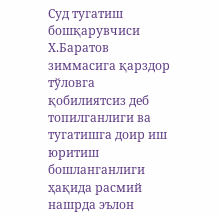Суд тугатиш бошқарувчиси Х.Баратов зиммасига қарздор тўловга
қобилиятсиз деб топилганлиги ва тугатишга доир иш юритиш
бошланганлиги ҳақида расмий нашрда эълон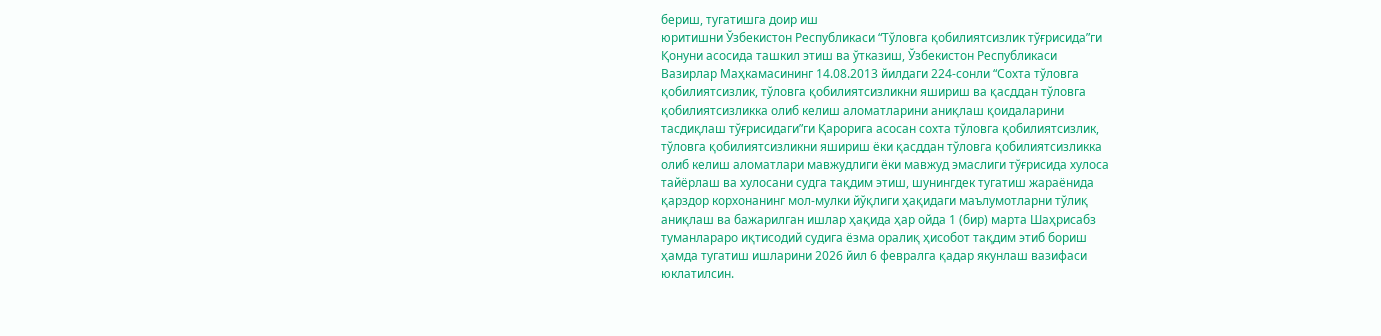бериш, тугатишга доир иш
юритишни Ўзбекистон Республикаси “Тўловга қобилиятсизлик тўғрисида”ги
Қонуни асосида ташкил этиш ва ўтказиш, Ўзбекистон Республикаси
Вазирлар Маҳкамасининг 14.08.2013 йилдаги 224-сонли “Сохта тўловга
қобилиятсизлик, тўловга қобилиятсизликни яшириш ва қасддан тўловга
қобилиятсизликка олиб келиш аломатларини аниқлаш қоидаларини
тасдиқлаш тўғрисидаги”ги Қарорига асосан сохта тўловга қобилиятсизлик,
тўловга қобилиятсизликни яшириш ёки қасддан тўловга қобилиятсизликка
олиб келиш аломатлари мавжудлиги ёки мавжуд эмаслиги тўғрисида хулоса
тайёрлаш ва хулосани судга тақдим этиш, шунингдек тугатиш жараёнида
қарздор корхонанинг мол-мулки йўқлиги ҳақидаги маълумотларни тўлиқ
аниқлаш ва бажарилган ишлар ҳақида ҳар ойда 1 (бир) марта Шаҳрисабз
туманлараро иқтисодий судига ёзма оралиқ ҳисобот тақдим этиб бориш
ҳамда тугатиш ишларини 2026 йил 6 февралга қадар якунлаш вазифаси
юклатилсин.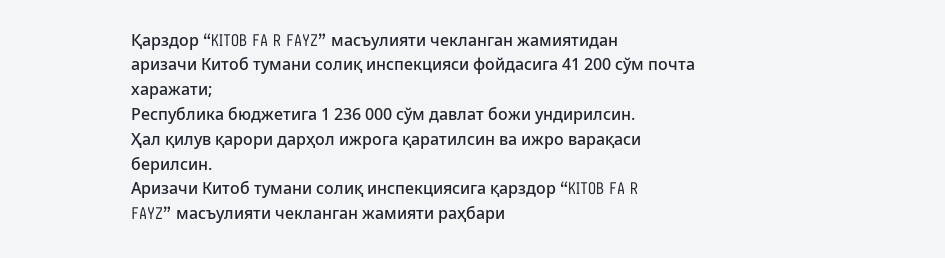Қарздор “KITOB FA R FAYZ” масъулияти чекланган жамиятидан
аризачи Китоб тумани солиқ инспекцияси фойдасига 41 200 сўм почта
харажати;
Республика бюджетига 1 236 000 сўм давлат божи ундирилсин.
Ҳал қилув қарори дарҳол ижрога қаратилсин ва ижро варақаси
берилсин.
Аризачи Китоб тумани солиқ инспекциясига қарздор “KITOB FA R
FAYZ” масъулияти чекланган жамияти раҳбари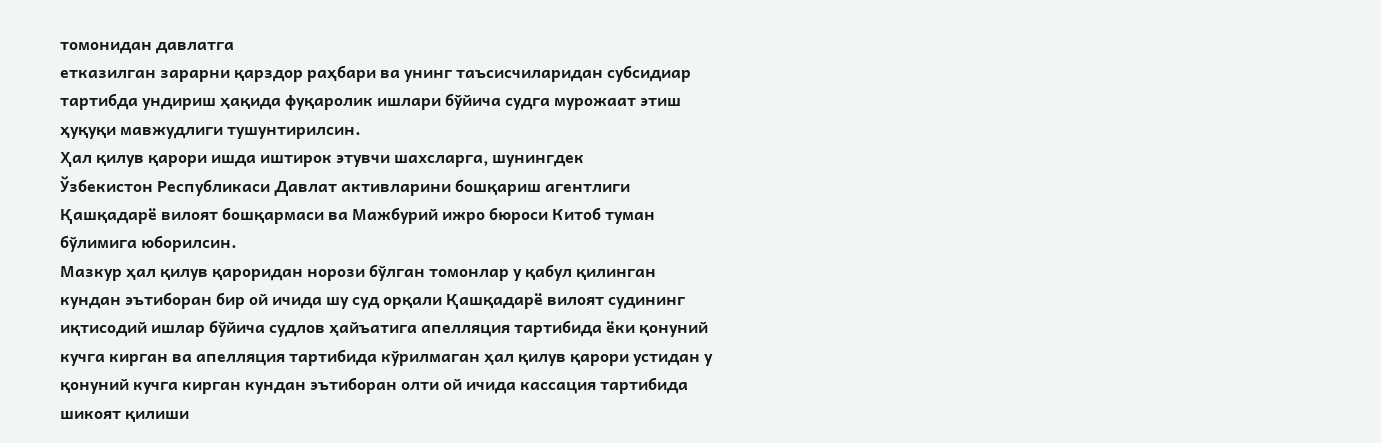томонидан давлатга
етказилган зарарни қарздор раҳбари ва унинг таъсисчиларидан субсидиар
тартибда ундириш ҳақида фуқаролик ишлари бўйича судга мурожаат этиш
ҳуқуқи мавжудлиги тушунтирилсин.
Ҳал қилув қарори ишда иштирок этувчи шахсларга, шунингдек
Ўзбекистон Республикаси Давлат активларини бошқариш агентлиги
Қашқадарё вилоят бошқармаси ва Мажбурий ижро бюроси Китоб туман
бўлимига юборилсин.
Мазкур ҳал қилув қароридан норози бўлган томонлар у қабул қилинган
кундан эътиборан бир ой ичида шу суд орқали Қашқадарё вилоят судининг
иқтисодий ишлар бўйича судлов ҳайъатига апелляция тартибида ёки қонуний
кучга кирган ва апелляция тартибида кўрилмаган ҳал қилув қарори устидан у
қонуний кучга кирган кундан эътиборан олти ой ичида кассация тартибида
шикоят қилиши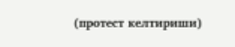(протест келтириши)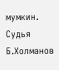мумкин.
Судья
Б.Холманов